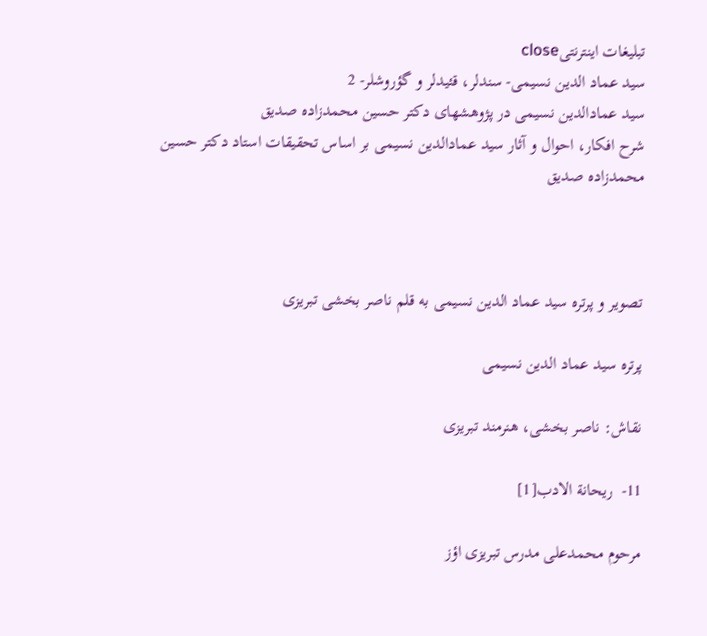تبلیغات اینترنتیclose
سید عماد الدین نسیمی- سندلر، قئيدلر و گؤروشلر- 2
سید عمادالدین نسیمی در پژوهشهای دکتر حسین محمدزاده صدیق
شرح افکار، احوال و آثار سید عمادالدین نسیمی بر اساس تحقیقات استاد دکتر حسین محمدزاده صدیق



تصویر و پرتره سید عماد الدین نسیمی به قلم ناصر بخشی تبریزی

پرتره سید عماد الدین نسیمی

نقاش: ناصر بخشی، هنرمند تبریزی

11-  ریحانة الادب[1]

مرحوم محمدعلی مدرس تبریزی اؤز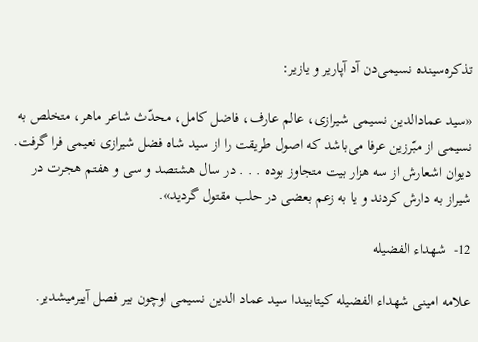تذکره‌سینده نسیمی‌دن آد آپاریر و یازیر:

«سید عمادالدین نسیمی شیرازی، عالم عارف، فاضل کامل، محدّث شاعر ماهر، متخلص به نسیمی از مبّرزین عرفا می‌باشد که اصول طریقت را از سید شاه فضل شیرازی نعیمی فرا گرفت. دیوان اشعارش از سه هزار بیت متجاوز بوده . . . در سال هشتصد و سی و هفتم هجرت در شیراز به دارش کردند و یا به زعم بعضی در حلب مقتول گردید».

12-  شهداء الفضیله

علامه امینی شهداء الفضیله کیتابیندا سید عماد الدین نسیمی اوچون بیر فصل آییرمیشدیر.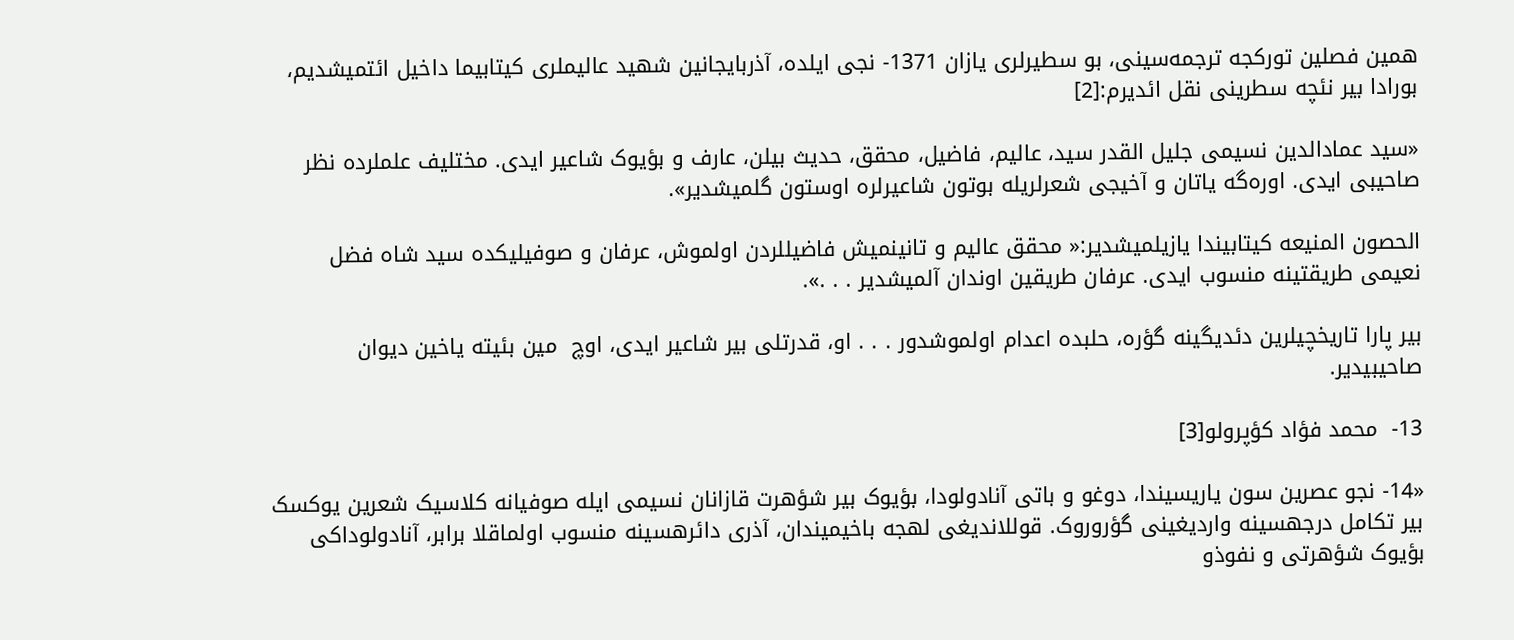همین فصلین تورکجه ترجمه‌سینی، بو سطیرلری یازان 1371- نجی ایلده، آذربایجانین شهید عالیملری کیتابیما داخیل ائتمیشدیم، بورادا بیر نئچه سطرینی نقل ائدیرم:[2]

«سید عمادالدین نسیمی جلیل القدر سید، عالیم، فاضیل، محقق، حدیث بیلن، عارف و بؤیوک شاعیر ایدی. مختلیف علملرده نظر صاحیبی ایدی. اوره‌گه یاتان و آخیجی شعرلریله بوتون شاعیرلره اوستون گلمیشدیر».

الحصون المنیعه کیتابیندا یازیلمیشدیر:« محقق عالیم و تانینمیش فاضیللردن اولموش، عرفان و صوفیلیکده سید شاه فضل نعیمی طریقتینه منسوب ایدی. عرفان طریقین اوندان آلمیشدیر . . .».

بیر پارا تاریخچیلرین دئدیگینه گؤره، حلبده اعدام اولموشدور . . . او، قدرتلی بیر شاعیر ایدی، اوچ  مین بئیته یاخین دیوان صاحیبیدیر.

13-  محمد فؤاد کؤپرولو[3]

«14- نجو عصرین سون یاریسیندا، دوغو و باتی آنادولودا، بؤیوک بیر شؤهرت قازانان نسیمی ایله صوفیانه کلاسیک شعرین یوکسک بیر تکامل درجهسینه واردیغینی گؤروروک. قوللاندیغی لهجه باخیمیندان، آذری دائرهسینه منسوب اولماقلا برابر، آنادولوداکی بؤیوک شؤهرتی و نفوذو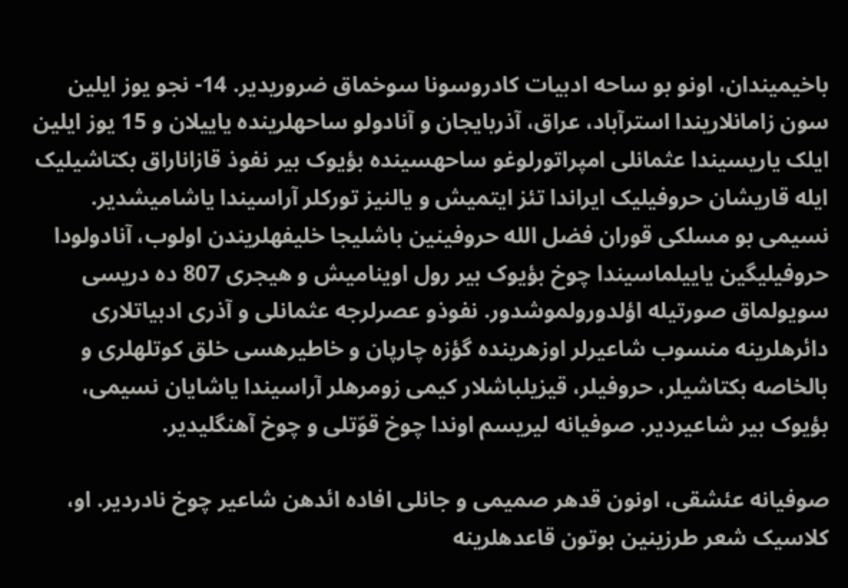باخیمیندان، اونو بو ساحه ادبیات کادروسونا سوخماق ضروریدیر. 14- نجو یوز ایلین سون زامانلاریندا استرآباد، عراق، آذربایجان و آنادولو ساحهلرینده یاییلان و 15 یوز ایلین ایلک یاریسیندا عثمانلی امپراتورلوغو ساحهسینده بؤیوک بیر نفوذ قازاناراق بکتاشیلیک ایله قاریشان حروفیلیک ایراندا تئز ایتمیش و یالنیز تورکلر آراسیندا یاشامیشدیر. نسیمی بو مسلکی قوران فضل الله حروفینین باشلیجا خلیفهلریندن اولوب، آنادولودا حروفیلیگین یاییلماسیندا چوخ بؤیوک بیر رول اوینامیش و هیجری 807 ده دریسی سویولماق صورتیله اؤلدورولموشدور. نفوذو عصرلرجه عثمانلی و آذری ادبیاتلاری دائرهلرینه منسوب شاعیرلر اوزهرینده گؤزه چارپان و خاطیرهسی خلق کوتلهلری و بالخاصه بکتاشیلر، حروفیلر، قیزیلباشلار کیمی زومرهلر آراسیندا یاشایان نسیمی، بؤیوک بیر شاعیردیر. صوفیانه لیریسم اوندا چوخ قوّتلی و چوخ آهنگلیدیر.

صوفیانه عئشقی، اونون قدهر صمیمی و جانلی افاده ائدهن شاعیر چوخ نادردیر. او، کلاسیک شعر طرزینین بوتون قاعدهلرینه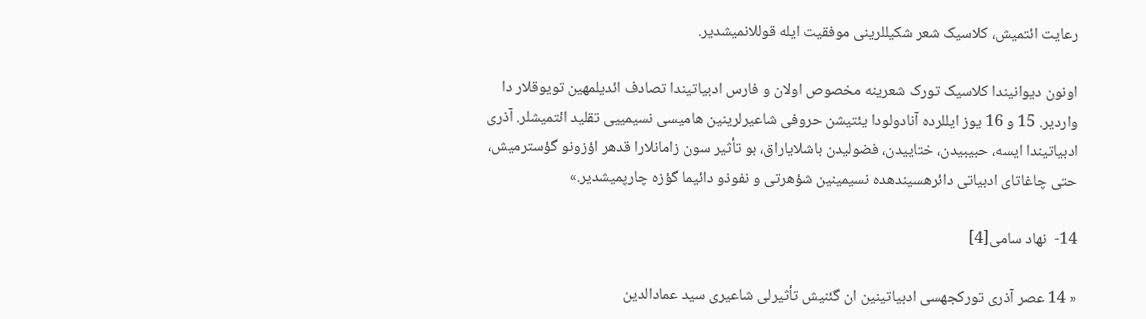رعایت ائتمیش، کلاسیک شعر شکیللرینی موفقیت ایله قوللانمیشدیر.

اونون دیوانیندا‌ کلاسیک تورک شعرینه مخصوص اولان و فارس ادبیاتیندا تصادف ائدیلمهین تویوقلار دا واردیر. 15 و 16 یوز ایللرده آنادولودا یئتیشن حروفی شاعیرلرینین هامیسی نسیمییی تقلید ائتمیشلر. آذری ادبیاتیندا ایسه، حبیبیدن، ختاییدن، فضولیدن باشلایاراق، بو تأثیر سون زامانلارا قدهر اؤزونو گؤسترمیش، حتی چاغاتای ادبیاتی دائرهسیندهده نسیمینین شؤهرتی و نفوذو دائیما گؤزه چارپمیشدیر.»

14-  نهاد سامی[4]

« 14 عصر آذری تورکجهسی ادبیاتینین ان گئنیش تأثیرلی شاعیری سید عمادالدین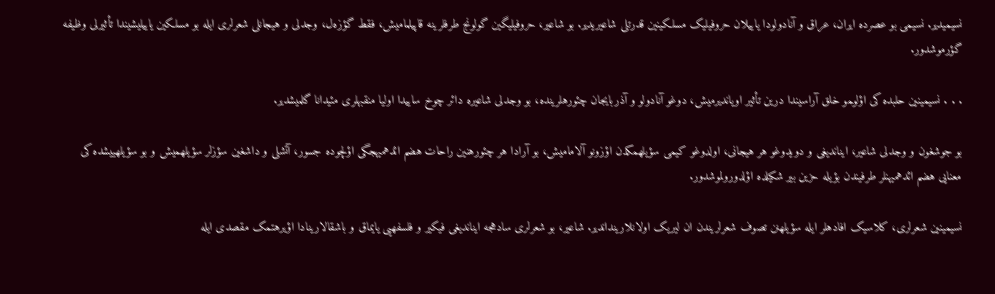نسیمیدیر. نسیمی بو عصرده ایران، عراق و آنادولودا یاییلان حروفیلیک مسلکینین قدرتلی شاعیریدیر. بو شاعیر، حروفیلیگین گولونج طرفلرینه قاپیلمامیش، فقط گؤزه‌‌ل، وجدلی و هیجانلی شعرلری ایله بو مسلکین یاییلیشیندا تأثیرلی وظیفه گؤرموشدور.

. . . نسیمینین حلبده کی اؤلو‍مو خلق آراسیندا درین تأثیر اویاندیرمیش، دوغو آنادولو و آذربایجان چئورهلرینده، بو وجدلی شاعیره دائر چوخ ساییدا اولیا منقبهلری مئیدانا گلمیشدیر.

بو جوشغون و وجدلی شاعیر، ایناندیغی و دویدوغو هر هیجانی، اولدوغو کیمی سؤیلهمکدن اؤزونو آلامامیش، بو آرادا هر چئورهنین راحات هضم ائدهمیهجگی اؤلچوده جسور، آتشلی و داشغین سؤزلر سؤیلهمیش و بو سؤیلهییشده کی معنایی هضم ائدهمیهنلر طرفیندن بؤیله حزین بیر شکیلده اؤلدورولموشدور.

نسیمینین شعرلری، کلاسیک افادهلر ایله سؤیلهنن تصوف شعرلریندن ان لیریک اولانلارینداندیر. شاعیر، بو شعرلری سادهجه ایناندیغی فیکیر و فلسفهیی یایماق و باشقالارینادا اؤیرهتمک مقصدی ایله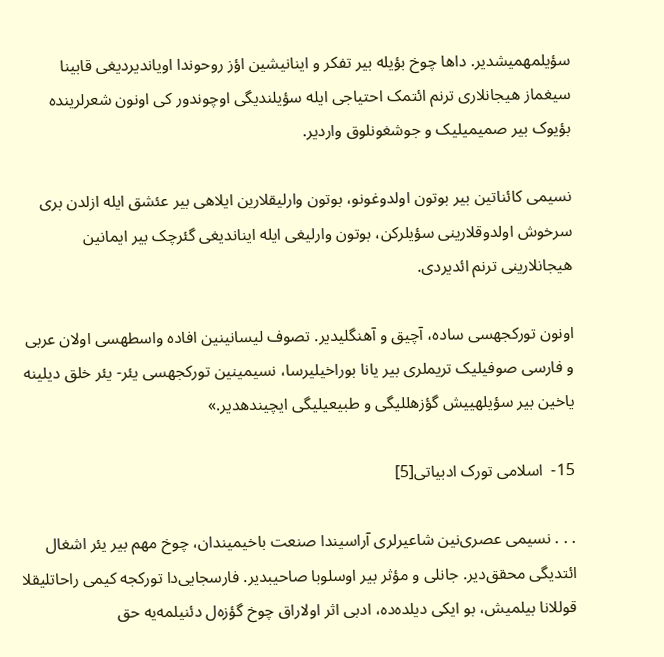سؤیلمهمیشدیر. داها چوخ بؤیله بیر تفکر و اینانیشین اؤز روحوندا اویاندیردیغی قابینا سیغماز هیجانلاری ترنم ائتمک احتیاجی ایله سؤیلندیگی اوچوندور کی اونون شعرلرینده بؤیوک بیر صمیمیلیک و جوشغونلوق واردیر.

نسیمی کائناتین بیر بوتون اولدوغونو، بوتون وارلیقلارین ایلاهی بیر عئشق ایله ازلدن بری سرخوش اولدوقلارینی سؤیلرکن، بوتون وارلیغی ایله ایناندیغی گئرچک بیر ایمانین هیجانلارینی ترنم ائدیردی.

اونون تورکجهسی ساده، آچیق و آهنگلیدیر. تصوف لیسانینین افاده واسطهسی اولان عربی و فارسی صوفیلیک تریملری بیر یانا بوراخیلیرسا، نسیمینین تورکجهسی یئر- یئر خلق دیلینه یاخین بیر سؤیلهییش گؤزهللیگی و طبیعیلیگی ایچیندهدیر.»

15-  اسلامی تورک ادبیاتی[5]

. . . نسیمی‌ عصری‌نین شاعیرلری آراسیندا صنعت باخیمیندان، چوخ مهم بیر یئر اشغال ائتدیگی محقق‌دیر. جانلی و مؤثر بیر اوسلوبا صاحیبدیر. فارسجایی‌دا تورکجه‌ کیمی راحاتلیقلا قوللانا بیلمیش، بو ایکی دیلده‌ده، ادبی اثر اولاراق چوخ گؤزه‌ل دئنیلمه‌یه حق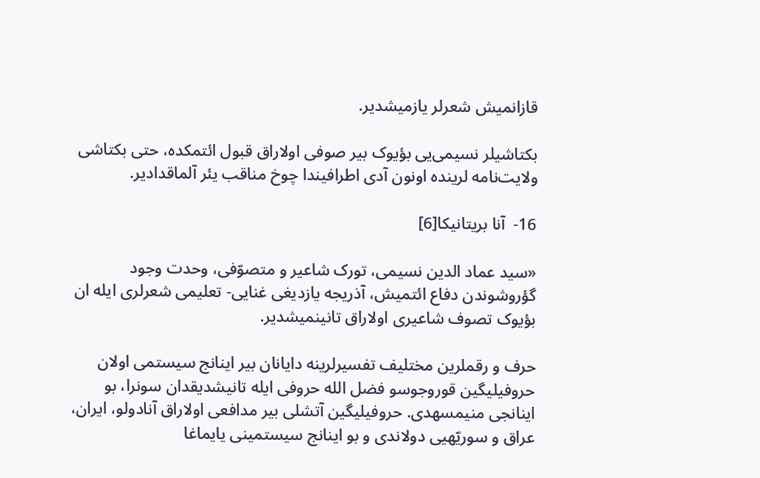قازانمیش شعرلر یازمیشدیر.

بکتاشیلر نسیمی‌یی بؤیوک بیر صوفی اولاراق قبول ائتمکده، حتی بکتاشی ولایت‌نامه‌ لرینده اونون آدی اطرافیندا چوخ مناقب یئر آلماقدادیر.

16-  آنا بریتانیکا[6]

«سید عماد الدین نسیمی، تورک شاعیر و متصوّفی، وحدت وجود گؤروشوندن دفاع ائتمیش، آذریجه یازدیغی غنایی- تعلیمی شعرلری ایله ان بؤیوک تصوف شاعیری اولاراق تانینمیشدیر.

حرف و رقملرین مختلیف تفسیرلرینه دایانان بیر اینانج سیستمی اولان حروفیلیگین قوروجوسو فضل الله حروفی ایله تانیشدیقدان سونرا، بو اینانجی منیمسهدی. حروفیلیگین آتشلی بیر مدافعی اولاراق آنادولو، ایران، عراق و سوریّهیی دولاندی و بو اینانج سیستمینی یایماغا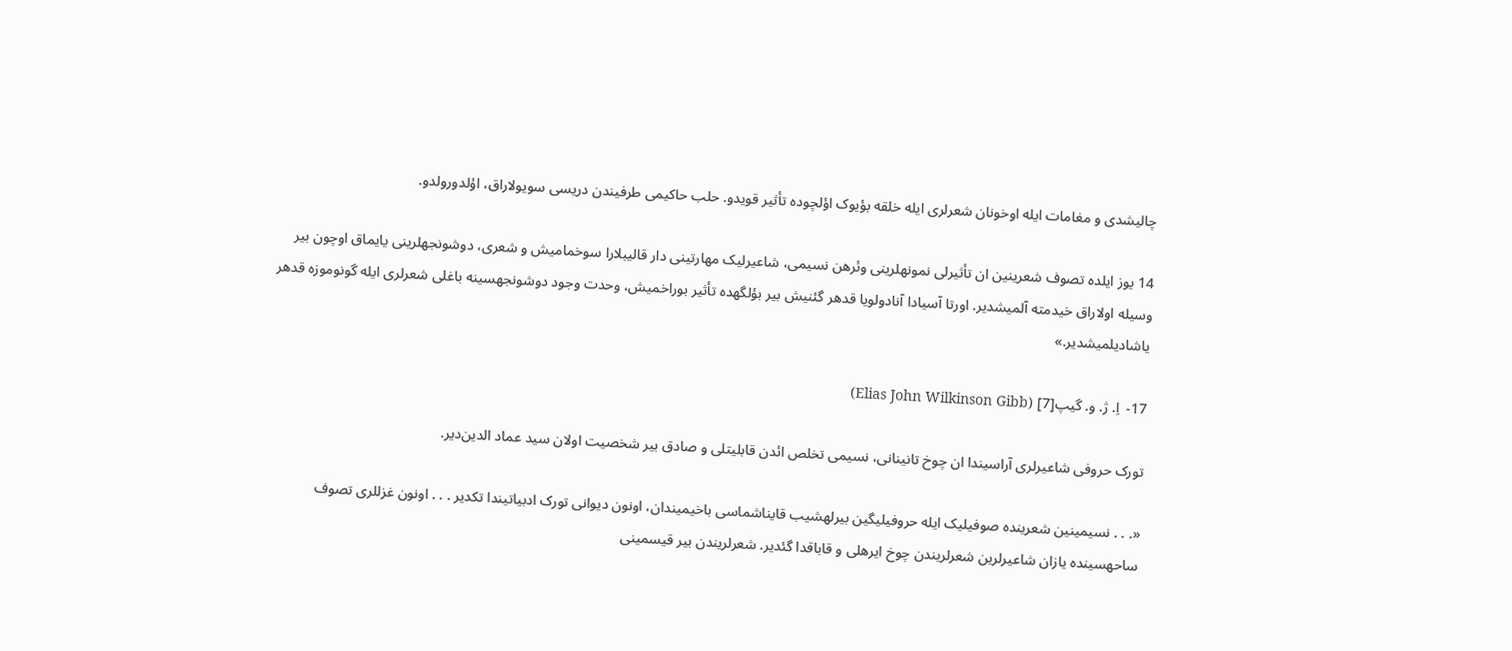چالیشدی و مغامات ایله اوخونان شعرلری ایله خلقه بؤیوک اؤلچوده تأثیر قویدو. حلب حاکیمی طرفیندن دریسی سویولاراق، اؤلدورولدو.

14 یوز ایلده تصوف شعرینین ان تأثیرلی نمونهلرینی وئرهن نسیمی، شاعیرلیک مهارتینی دار قالیبلارا سوخمامیش و شعری، دوشونجهلرینی یایماق اوچون بیر وسیله اولاراق خیدمته آلمیشدیر. اورتا آسیادا آنادولویا قدهر گئنیش بیر بؤلگهده تأثیر بوراخمیش، وحدت وجود دوشونجهسینه باغلی شعرلری ایله گونوموزه قدهر یاشادیلمیشدیر.»

17-  اِ. ژ. و. گیپ[7] (Elias John Wilkinson Gibb)

تورک حروفی شاعیرلری آراسیندا ان چوخ تانینانی، نسیمی تخلص ائدن قابلیتلی و صادق بیر شخصیت اولان سید عماد الدین‌دیر.

«. . . نسیمینین شعرینده صوفیلیک ایله حروفیلیگین بیرلهشیب قایناشماسی باخیمیندان، اونون دیوانی تورک ادبیاتیندا تکدیر . . . اونون غزللری تصوف ساحهسینده یازان شاعیرلرین شعرلریندن چوخ ایرهلی و قاباقدا گئدیر. شعرلریندن بیر قیسمینی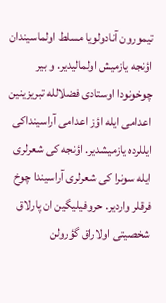تیمورون آنادولویا مسلط اولماسیندان اؤنجه یازمیش اولمالیدیر. و بیر چوخونودا اوستادی فضلالله تبریزینین اعدامی ایله اؤز اعدامی آراسینداکی ایللرده یازمیشدیر. اؤنجه کی شعرلری ایله سونرا کی شعرلری آراسیندا چوخ فرقلر واردیر. حروفیلیگین ان پارلاق شخصیتی اولاراق گؤرولن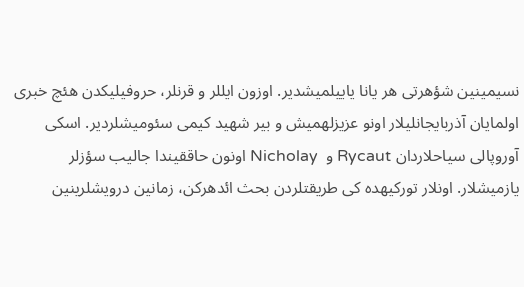نسیمینین شؤهرتی هر یانا یاییلمیشدیر. اوزون ایللر و قرنلر، حروفیلیکدن هئچ خبری اولمایان آذربایجانلیلار اونو عزیزلهمیش و بیر شهید کیمی سئومیشلردیر. اسکی آوروپالی سیاحلاردان Rycaut و  Nicholay اونون حاققیندا جالیب سؤزلر یازمیشلار. اونلار تورکیهده کی طریقتلردن بحث ائدهرکن، زمانین درویشلرینین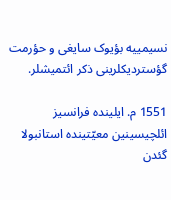نسیمییه بؤیوک سایغی و حؤرمت گؤستردیکلرینی ذکر ائتمیشلر.

1551 م. ایلینده فرانسیز ائلچیسینین معیّتینده استانبولا گئدن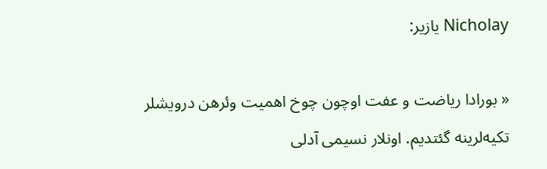Nicholay یازیر:

« بورادا ریاضت و عفت اوچون چوخ اهمیت وئرهن درویشلر تکیه‌لرینه گئتدیم. اونلار نسیمی آدلی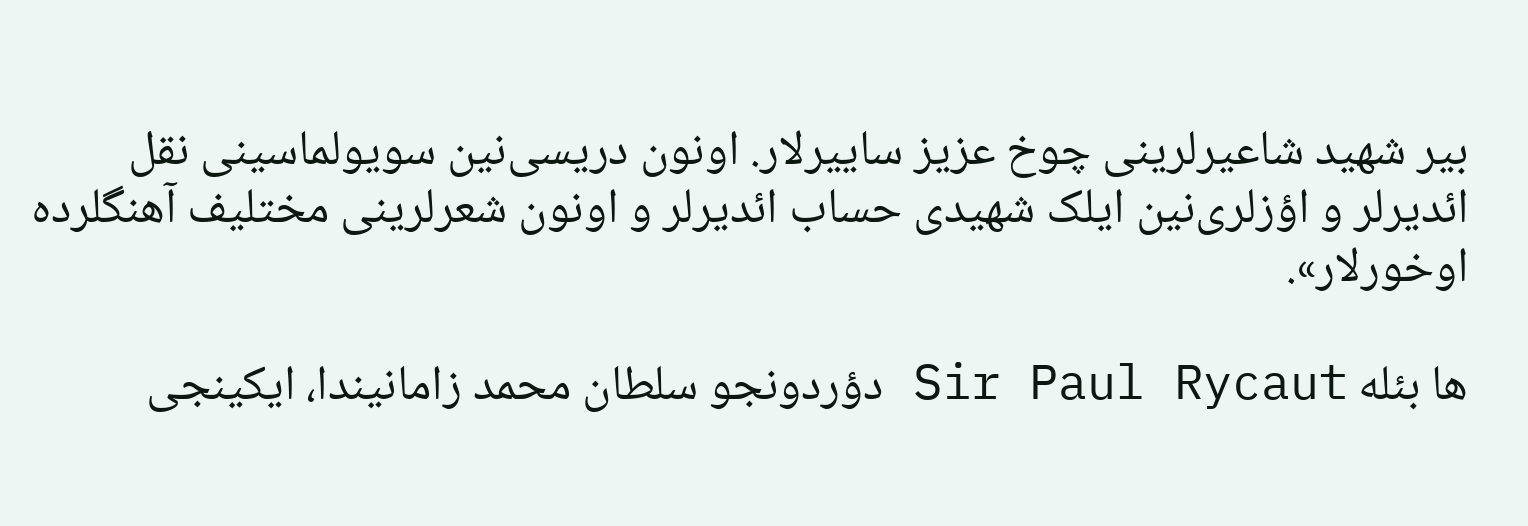بیر شهید شاعیرلرینی چوخ عزیز ساییرلار. اونون دریسی‌نین سویولماسینی نقل ائدیرلر و اؤزلری‌نین ایلک شهیدی حساب ائدیرلر و اونون شعرلرینی مختلیف آهنگلرده اوخورلار».

ها بئله Sir Paul Rycaut دؤردونجو سلطان محمد زامانیندا، ایکینجی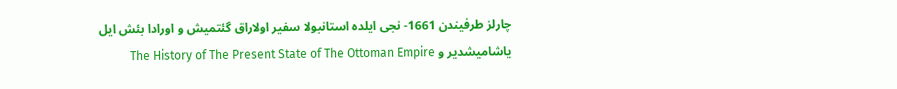چارلز طرفیندن 1661- نجی ایلده استانبولا سفیر اولاراق گئتمیش و اورادا بئش ایل یاشامیشدیر و The History of The Present State of The Ottoman Empire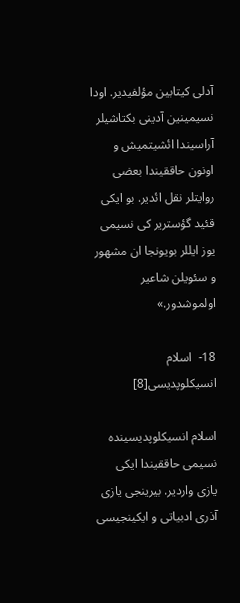آدلی کیتابین مؤلفیدیر. اودا نسیمینین آدینی بکتاشیلر آراسیندا ائشیتمیش و اونون حاققیندا بعضی روایتلر نقل ائدیر. بو ایکی قئید گؤستریر کی نسیمی یوز ایللر بویونجا ان مشهور و سئویلن شاعیر اولموشدور.»

18-  اسلام انسیکلوپدیسی[8]

اسلام انسیکلوپدیسینده نسیمی حاققیندا ایکی یازی واردیر. بیرینجی یازی آذری ادبیاتی و ایکینجیسی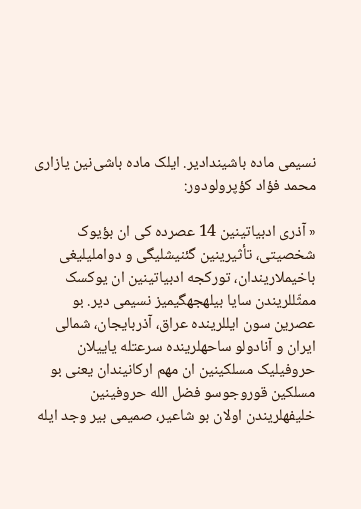نسیمی ماده باشیندادیر. ایلک ماده باشی‌نین یازاری محمد فؤاد کؤپرولودور:

« آذری ادبیاتینین 14 عصرده کی ان بؤیوک شخصیتی، تأثیرینین گئنیشلیگی و دواملیلیغی باخیملاریندان، تورکجه ادبیاتینین ان یوکسک ممثّللریندن سایا بیلهجهگیمیز نسیمی دیر. بو عصرین سون ایللرینده عراق، آذربایجان، شمالی ایران و آنادولو ساحهلرینده سرعتله یاییلان حروفیلیک مسلکینین ان مهم ارکانیندان یعنی بو مسلکین قوروجوسو فضل الله حروفینین خلیفهلریندن اولان بو شاعیر، صمیمی بیر وجد ایله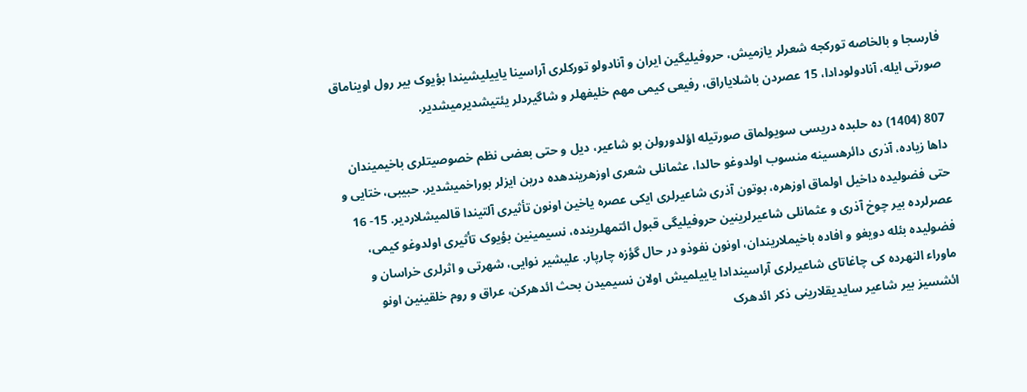فارسجا و بالخاصه تورکجه شعرلر یازمیش، حروفیلیگین ایران و آنادولو تورکلری آراسینا یاییلیشیندا بؤیوک بیر رول اویناماق صورتی ایله، آنادولودادا، 15 عصردن باشلایاراق، رفیعی کیمی مهم خلیفهلر و شاگیردلر یئتیشدیرمیشدیر.

807 (1404) ده حلبده دریسی سویولماق صورتیله اؤلدورولن بو شاعیر، دیل و حتی بعضی نظم خصوصیتلری باخیمیندان داها زیاده، آذری دائرهسینه منسوب اولدوغو حالدا، عثمانلی شعری اوزهریندهده درین ایزلر بوراخمیشدیر. حبیبی، ختایی و حتی فضولیده داخیل اولماق اوزهره، بوتون آذری شاعیرلری ایکی عصره یاخین اونون تأثیری آلتیندا قالمیشلاردیر. 15- 16 عصرلرده بیر چوخ آذری و عثمانلی شاعیرلرینین حروفیلیگی قبول ائتمهلرینده، نسیمینین بؤیوک تأثیری اولدوغو کیمی، فضولیده بئله دویغو و افاده باخیملاریندان، اونون نفوذو در حال گؤزه چارپار. علیشیر نوایی، شهرتی و اثرلری خراسان و ماوراء النهرده کی چاغاتای شاعیرلری آراسیندادا یاییلمیش اولان نسیمیدن بحث ائدهرکن، عراق و روم خلقینین اونو ائشسیز بیر شاعیر سایدیقلارینی ذکر ائدهرک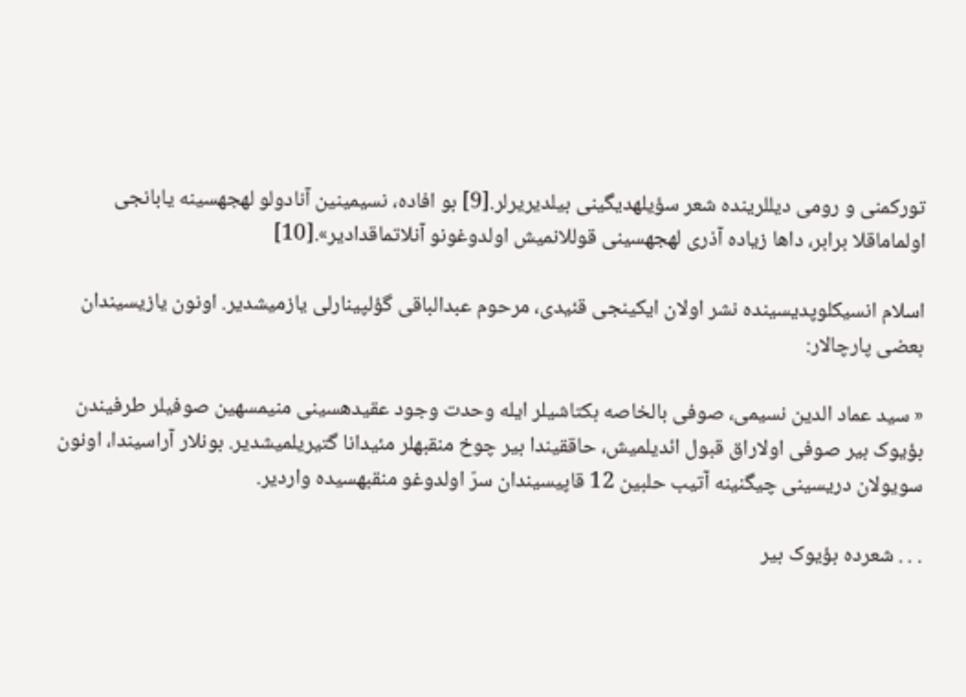تورکمنی و رومی دیللرینده شعر سؤیلهدیگینی بیلدیریرلر.[9] بو افاده، نسیمینین آنادولو لهجهسینه یابانجی اولماماقلا برابر، داها زیاده آذری لهجهسینی قوللانمیش اولدوغونو آنلاتماقدادیر».[10]

اسلام انسیکلوپدیسینده نشر اولان ایکینجی قئیدی، مرحوم عبدالباقی گؤلپینارلی یازمیشدیر. اونون یازیسیندان بعضی پارچالار:

« سید عماد الدین نسیمی، صوفی بالخاصه بکتاشیلر ایله وحدت وجود عقیدهسینی منیمسهین صوفیلر طرفیندن بؤیوک بیر صوفی اولاراق قبول ائدیلمیش، حاققیندا بیر چوخ منقبهلر مئیدانا گتیریلمیشدیر. بونلار آراسیندا، اونون سویولان دریسینی چیگنینه آتیب حلبین 12 قاپیسیندان سرّ اولدوغو منقبهسیده واردیر.

. . . شعرده بؤیوک بیر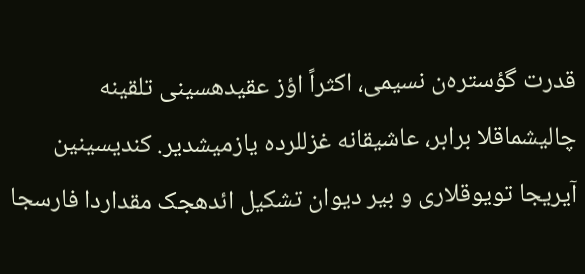قدرت گؤستره‌ن نسیمی، اکثراً اؤز عقیدهسینی تلقینه چالیشماقلا برابر، عاشیقانه غزللرده یازمیشدیر. کندیسینین آیریجا تویوقلاری و بیر دیوان تشکیل ائدهجک مقداردا فارسجا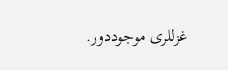غزللری موجوددور.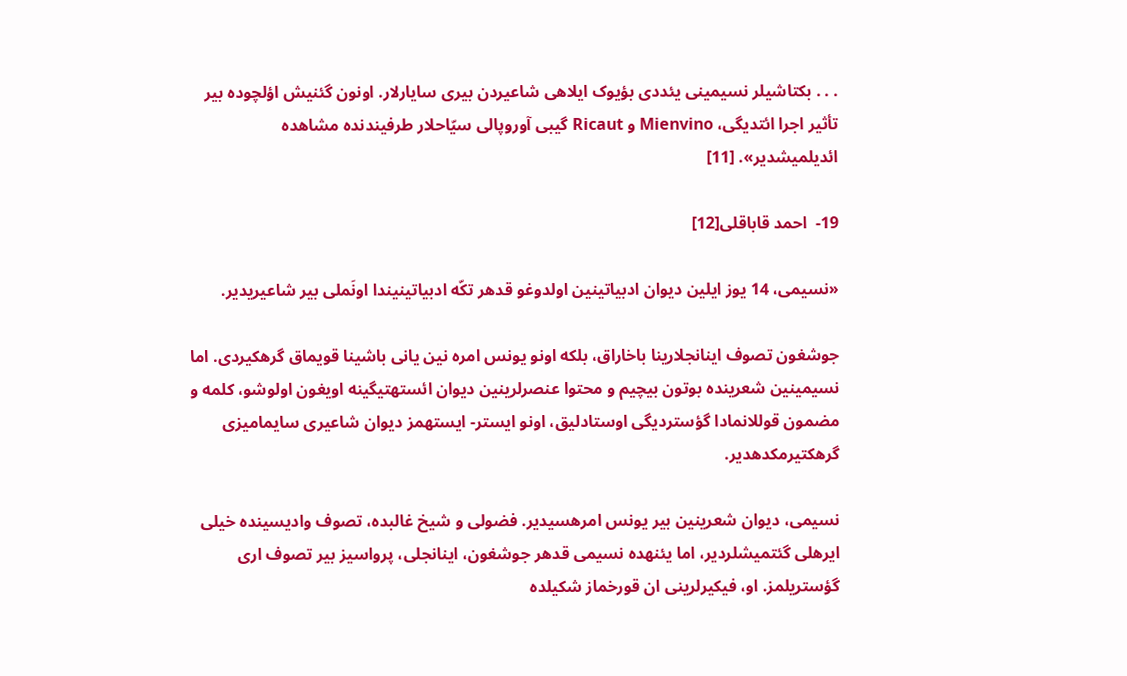. . . بکتاشیلر نسیمینی یئددی بؤیوک ایلاهی شاعیردن بیری سایارلار. اونون گئنیش اؤلچوده بیر تأثیر اجرا ائتدیگی، Mienvino و Ricaut گیبی آوروپالی سیّاحلار طرفیندنده مشاهده ائدیلمیشدیر». [11]

19-  احمد قاباقلی[12]

«نسیمی، 14 یوز ایلین دیوان ادبیاتینین اولدوغو قدهر تکّه ادبیاتینیندا اونَملی بیر شاعیریدیر.

جوشغون تصوف اینانجلارینا باخاراق، بلکه اونو یونس امره‌ نین یانی باشینا قویماق گرهکیردی. اما نسیمینین شعرینده بوتون بیچیم و محتوا عنصرلرینین دیوان ائستهتیگینه اویغون اولوشو، کلمه و مضمون قوللانمادا گؤستردیگی اوستادلیق، اونو ایستر- ایستهمز دیوان شاعیری سایمامیزی گرهکتیرمکدهدیر.

نسیمی، دیوان شعرینین بیر یونس امرهسیدیر. فضولی و شیخ غالبده، تصوف وادیسینده خیلی ایرهلی گئتمیشلردیر، اما یئنهده نسیمی قدهر جوشغون، اینانجلی، پرواسیز بیر تصوف اری گؤستریلمز. او، فیکیرلرینی ان قورخماز شکیلده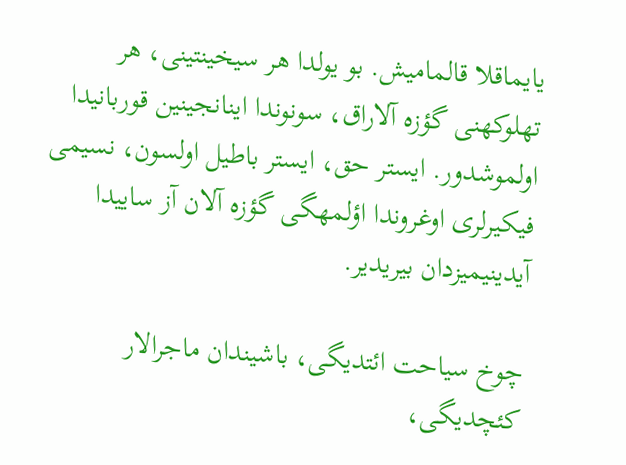یایماقلا قالمامیش. بو یولدا هر سیخینتینی، هر تهلوکهنی گؤزه آلاراق، سونوندا اینانجینین قوربانیدا اولموشدور. ایستر حق، ایستر باطیل اولسون، نسیمی فیکیرلری اوغروندا اؤلمهگی گؤزه آلان آز ساییدا آیدینیمیزدان بیریدیر.

چوخ سیاحت ائتدیگی، باشیندان ماجرالار کئچدیگی،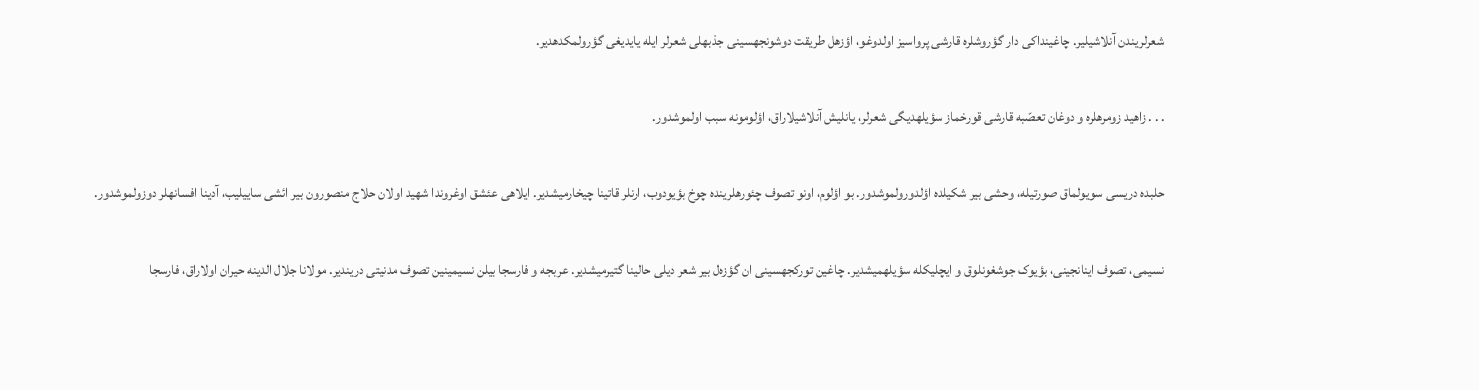شعرلریندن آنلاشیلیر. چاغینداکی دار گؤروشلره قارشی پرواسیز اولدوغو، اؤزهل طریقت دوشونجهسینی جذبهلی شعرلر ایله یایدیغی گؤرولمکدهدیر.

. . . زاهید زومرهلره و دوغان تعصّبه قارشی قورخماز سؤیلهدیگی شعرلر، یانلیش آنلاشیلاراق، اؤلومونه سبب اولموشدور.

حلبده دریسی سویولماق صورتیله، وحشی بیر شکیلده اؤلدورولموشدور. بو اؤلوم، اونو تصوف چئورهلرینده چوخ بؤیودوب، ارنلر قاتینا چیخارمیشدیر. ایلاهی عئشق اوغروندا شهید اولان حلاج منصورون بیر ائشی ساییلیب، آدینا افسانهلر دوزولموشدور.

نسیمی، تصوف اینانجینی، بؤیوک جوشغونلوق و ایچلیکله سؤیلهمیشدیر. چاغین تورکجهسینی ان گؤزه‌ل بیر شعر دیلی حالینا گتیرمیشدیر. عربجه و فارسجا بیلن نسیمینین تصوف مدنیتی دریندیر. مولانا جلال الدینه حیران اولاراق، فارسجا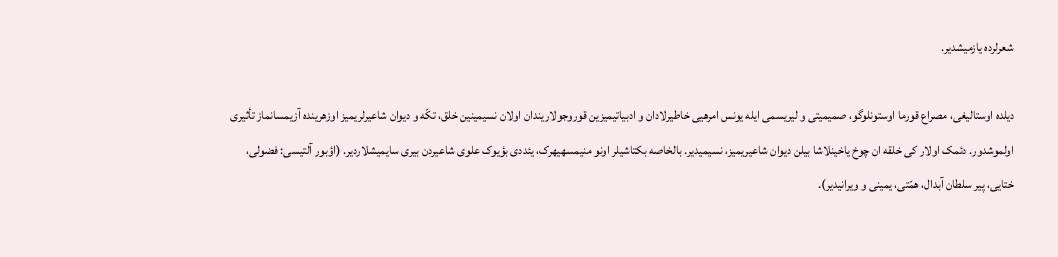شعرلرده یازمیشدیر.

دیلده اوستالیغی، مصراع قورما اوستونلوگو، صمیمیتی و لیریسمی ایله یونس امرهیی خاطیرلادان و ادبیاتیمیزین قوروجولاریندان اولان نسیمینین خلق، تکّه و دیوان شاعیرلریمیز اوزهرینده آزیمسانماز تأثیری اولموشدور. دئمک اولار کی خلقه ان چوخ یاخینلاشا بیلن دیوان شاعیریمیز، نسیمیدیر. بالخاصه بکتاشیلر اونو منیمسهیهرک، یئددی بؤیوک علوی شاعیردن بیری سایمیشلاردیر. (اؤبور آلتیسی: فضولی، ختایی، پیر سلطان آبدال، همّتی، یمینی و ویرانیدیر).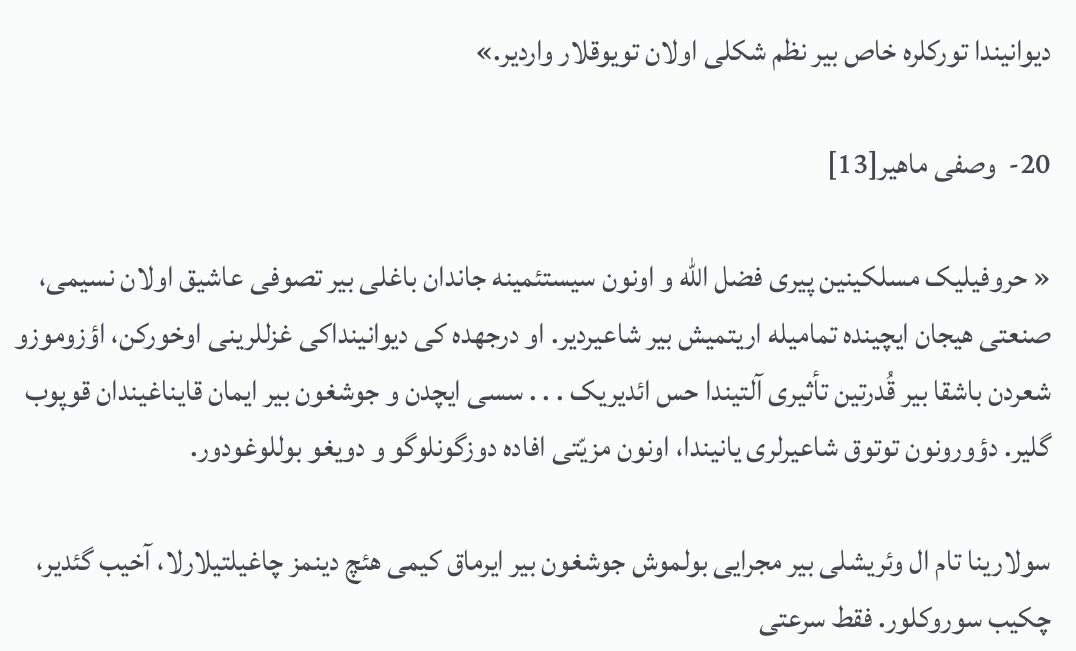دیوانیندا‌ تورکلره خاص بیر نظم شکلی اولان تویوقلار واردیر.»

20-  وصفی ماهیر[13]

« حروفیلیک مسلکینین پیری فضل الله و اونون سیستئمینه جاندان باغلی بیر تصوفی عاشیق اولان نسیمی، صنعتی هیجان ایچینده تماميله اریتمیش بیر شاعیردیر. او درجهده کی دیوانینداکی غزللرینی اوخورکن، اؤزوموزو شعردن باشقا بیر قُدرتین تأثیری آلتیندا حس ائدیریک . . . سسی ایچدن و جوشغون بیر ایمان قایناغیندان قوپوب گلیر. دؤورونون توتوق شاعیرلری یانیندا، اونون مزيّتی افاده دوزگونلوگو و دویغو بوللوغودور.

سولارینا تام ال وئریشلی بیر مجرایی بولموش جوشغون بیر ایرماق کیمی هئچ دینمز چاغیلتیلارلا، آخیب گئدیر، چکیب سوروکلور. فقط سرعتی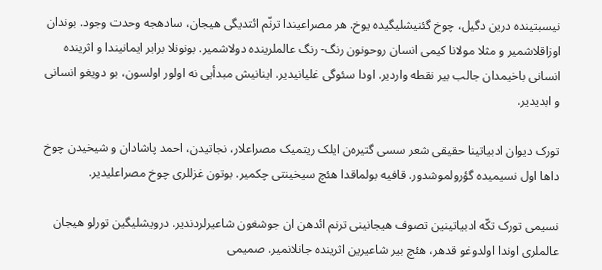نیسبتینده درین دگیل، چوخ گئنیشلیگیده یوخ. هر مصراعیندا ترنّم ائتدیگی هیجان، سادهجه وحدت وجود. بوندان اوزاقلاشمیر و مثلا مولانا کیمی انسان روحونون رنگ- رنگ عالملرینده دولاشمیر. بونونلا برابر ایمانیندا و اثرینده انسانی باخیمدان جالب بیر نقطه واردیر. اودا سئوگی غلیانیدیر. اینانیش مبدأیی نه اولور اولسون، بو دویغو انسانی و ابدیدیر.

تورک دیوان ادبیاتینا حقیقی شعر سسی گتیره‌ن ایلک ریتمیک مصراعلار، نجاتیدن، احمد پاشادان و شیخیدن چوخ داها اول نسیمیده گؤرولموشدور. قافیه بولماقدا هئچ سیخینتی چکمیر. بوتون غزللری چوخ مصراعلیدیر.

نسیمی تورک تکّه ادبیاتینین تصوف هیجانینی ترنم ائدهن ان جوشغون شاعیرلردندیر. درویشلیگین تورلو هیجان عالملری اوندا اولدوغو قدهر، هئچ بیر شاعیرین اثرینده جانلانمیر. صمیمی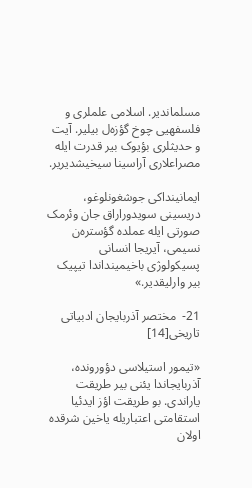مسلماندیر. اسلامی علملری و فلسفهیی چوخ گؤزه‌ل بیلیر. آیت و حدیثلری بؤیوک بیر قدرت ایله مصراعلاری آراسینا سیخیشدیریر.

ایمانینداکی جوشغونلوغو، دریسینی سویدوراراق جان وئرمک صورتی ایله عملده گؤستره‌ن نسیمی، آیریجا انسانی پسیکولوژی باخیمینداندا تیپیک بیر وارلیقدیر.»

21-  مختصر آذربایجان ادبیاتی تاریخی[14]

«تیمور استیلاسی دؤورونده، آذربایجاندا یئنی بیر طریقت یاراندی. بو طریقت اؤز ایدئیا استقامتی اعتباریله یاخین شرقده اولان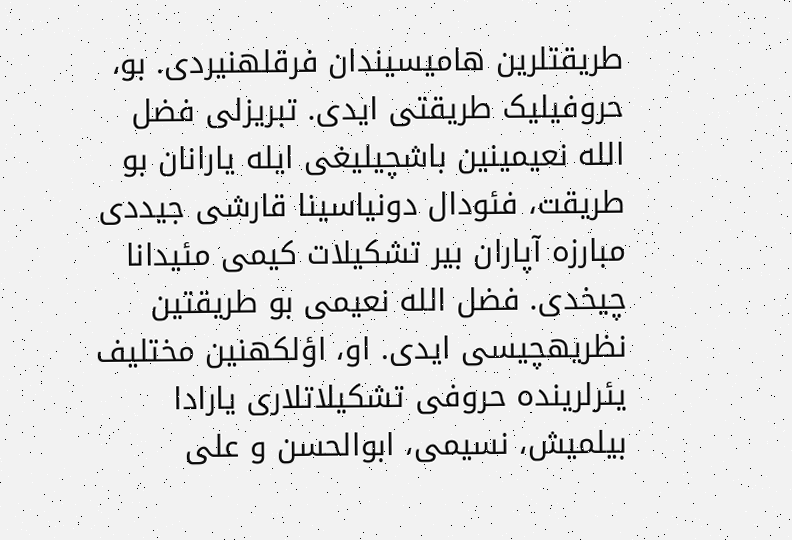طریقتلرین هامیسیندان فرقلهنیردی. بو، حروفیلیک طریقتی ایدی. تبریزلی فضل الله نعیمینین باشچیلیغی ایله یارانان بو طریقت، فئودال دونیاسینا قارشی جیددی مبارزه آپاران بیر تشکیلات کیمی مئیدانا چیخدی. فضل الله نعیمی بو طریقتین نظریهچیسی ایدی. او، اؤلکهنین مختلیف یئرلرینده حروفی تشکیلاتلاری یارادا بیلمیش، نسیمی، ابوالحسن و علی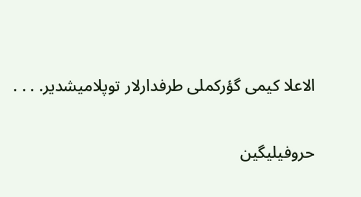الاعلا کیمی گؤرکملی طرفدارلار توپلامیشدیر. . . .

حروفیلیگین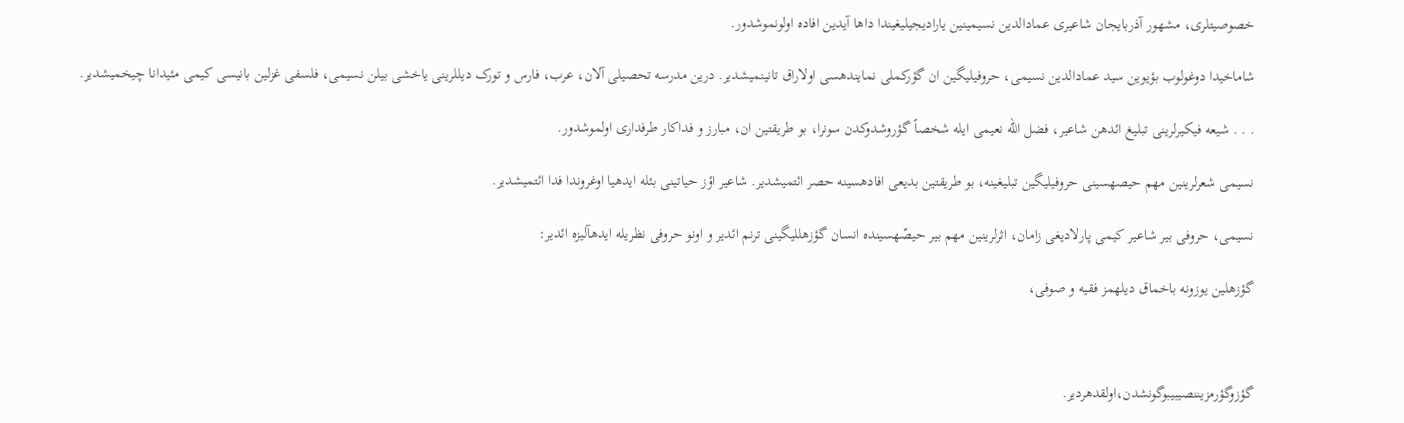خصوصیتلری، مشهور آذربایجان شاعیری عمادالدین نسیمینین یارادیجیلیغیندا داها آیدین افاده اولونموشدور.

شاماخیدا دوغولوب بؤیوین سید عمادالدین نسیمی، حروفیلیگین ان گؤرکملی نمایندهسی اولاراق تانینمیشدیر. درین مدرسه تحصیلی آلان، عرب، فارس و تورک دیللرینی یاخشی بیلن نسیمی، فلسفی غزلین بانیسی کیمی مئیدانا چیخمیشدیر.

. . . شیعه فیکیرلرینی تبلیغ ائدهن شاعیر، فضل الله نعیمی ایله شخصاً گؤروشدوکدن سونرا، بو طریقتین ان، مبارز و فداکار طرفداری اولموشدور.

نسیمی شعرلرینین مهم حیصهسینی حروفیلیگین تبلیغینه، بو طریقتین بدیعی افادهسینه حصر ائتمیشدیر. شاعیر اؤز حیاتینی بئله ایدهیا اوغروندا فدا ائتمیشدیر.

نسیمی، حروفی بیر شاعیر کیمی پارلادیغی زامان، اثرلرینین مهم بیر حیصّهسینده انسان گؤزهللیگینی ترنم ائدیر و اونو حروفی نظریله ایدهآلیزه ائدیر:

گؤزهلین یوزونه باخماق دیلهمز فقیه و صوفی،



گؤزوگؤرمزیننصیبیبوگونشدن،اولقدهردیر.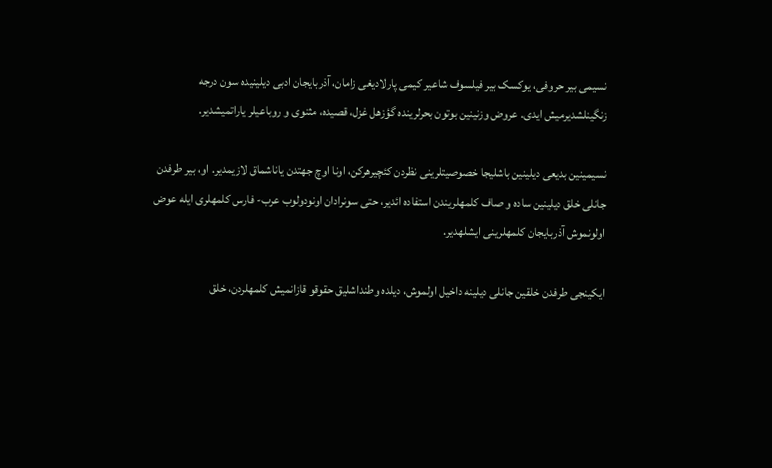نسیمی بیر حروفی، یوکسک بیر فیلسوف شاعیر کیمی پارلادیغی زامان، آذربایجان ادبی دیلینیده سون درجه زنگینلشدیرمیش ایدی. عروض وزنینین بوتون بحرلرینده گؤزهل غزل، قصیده، مثنوی و روباعیلر یاراتمیشدیر.

نسیمینین بدیعی دیلینین باشلیجا خصوصیتلرینی نظردن کئچیرهرکن، اونا اوچ جهتدن یاناشماق لازیمدیر. او، بیر طرفدن جانلی خلق دیلینین ساده و صاف کلمهلریندن استفاده ائدیر، حتی سونرادان اونودولوب عرب- فارس کلمهلری ایله عوض اولونموش آذربایجان کلمهلرینی ایشلهدیر.

ایکینجی طرفدن خلقین جانلی دیلینه داخیل اولموش، دیلده وطنداشلیق حقوقو قازانمیش کلمهلردن، خلق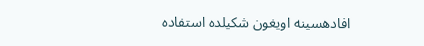افادهسینه اویغون شکیلده استفاده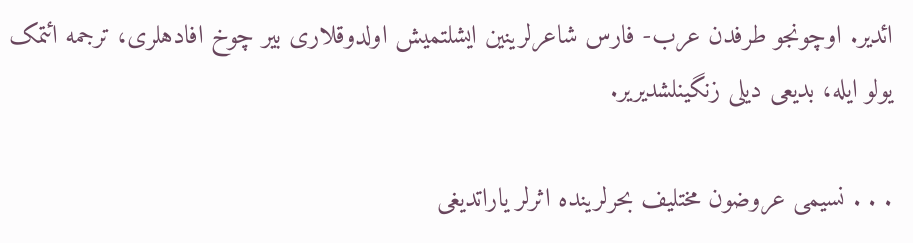ائدیر. اوچونجو طرفدن عرب- فارس شاعرلرینین ایشلتمیش اولدوقلاری بیر چوخ افادهلری، ترجمه ائتمک یولو ایله، بدیعی دیلی زنگینلشدیریر.

. . . نسیمی عروضون مختلیف بحرلرینده اثرلر یاراتدیغی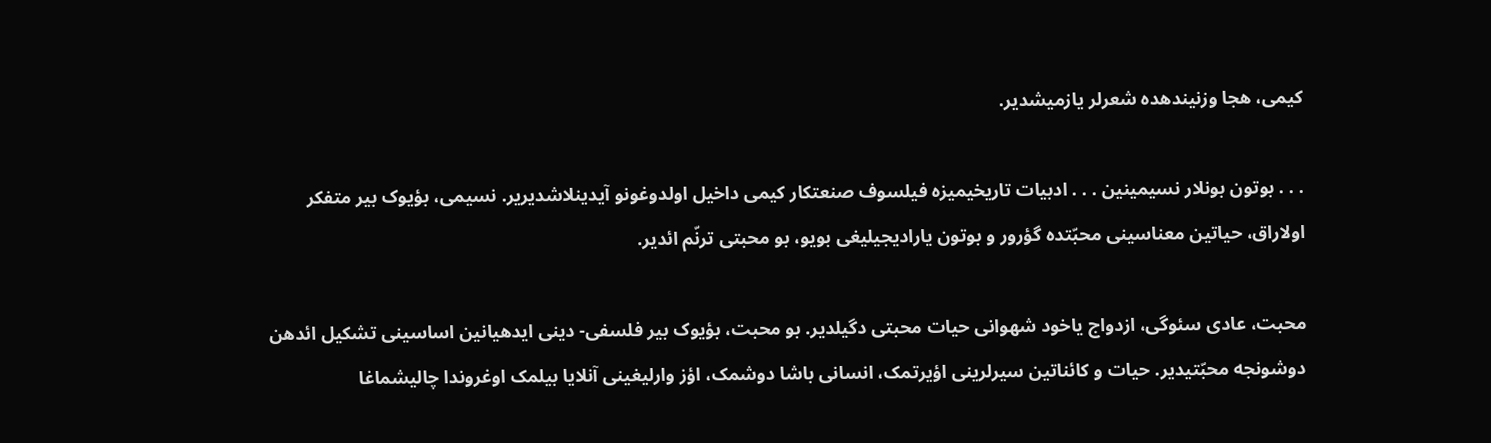کیمی، هجا وزنیندهده شعرلر یازمیشدیر.

. . . بوتون بونلار نسیمینین . . . ادبیات تاریخیمیزه فیلسوف صنعتکار کیمی داخیل اولدوغونو آیدینلاشدیریر. نسیمی، بؤیوک بیر متفکر اولاراق، حیاتین معناسینی محبّتده گؤرور و بوتون یارادیجیلیغی بویو، بو محبتی ترنّم ائدیر.

محبت، عادی سئوگی، ازدواج یاخود شهوانی حیات محبتی دگیلدیر. بو محبت، بؤیوک بیر فلسفی- دینی ایدهیانین اساسینی تشکیل ائدهن دوشونجه محبّتیدیر. حیات و کائناتین سیرلرینی اؤیرتمک، انسانی باشا دوشمک، اؤز وارلیغینی آنلایا بیلمک اوغروندا چالیشماغا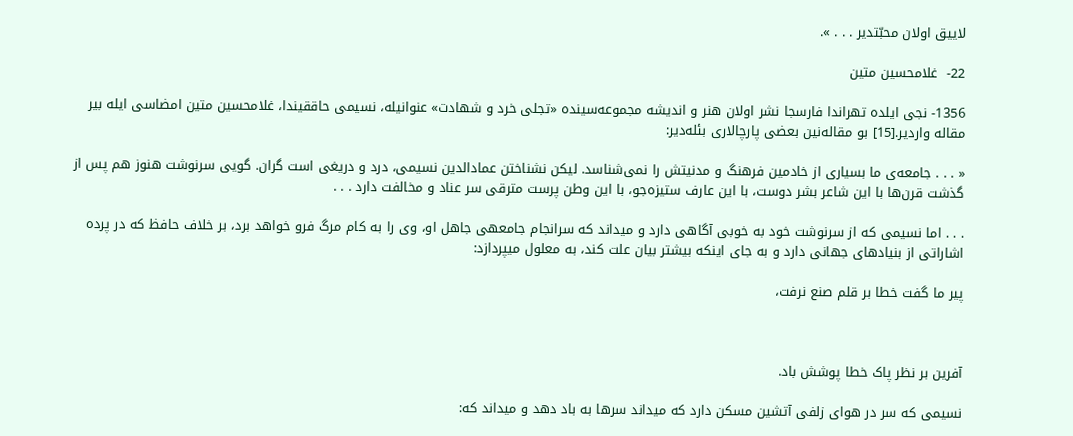لایيق اولان محبّتدیر . . . ».

22-  غلامحسین متین

1356- نجی ایلده تهراندا فارسجا نشر اولان هنر و اندیشه مجموعه‌سینده «تجلی خرد و شهادت» عنوانیله، نسیمی حاققیندا، غلامحسین متین امضاسی ایله بیر مقاله واردیر.[15] بو مقاله‌نین بعضی پارچالاری بئله‌دیر:

« . . . جامعه‌ی ما بسیاری از خادمین فرهنگ و مدنیتش را نمی‌شناسد. لیکن نشناختن عمادالدین نسیمی، درد و دریغی است گران. گویی سرنوشت هنوز هم پس از گذشت قرن‌ها با این شاعر بشر دوست، با این عارف ستیزه‌جو، با این وطن پرست مترقی سر عناد و مخالفت دارد . . .

. . . اما نسیمی که از سرنوشت خود به خوبی آگاهی دارد و میداند که سرانجام جامعهی جاهل او، وی را به کام مرگ فرو خواهد برد، بر خلاف حافظ که در پرده اشاراتی از بنیادهای جهانی دارد و به جای اینکه بیشتر بیان علت کند، به معلول میپردازد:

پیر ما گفت خطا بر قلم صنع نرفت،



آفرین بر نظر پاک خطا پوشش باد.

نسیمی که سر در هوای زلفی آتشین مسکن دارد که میداند سرها به باد دهد و میداند که: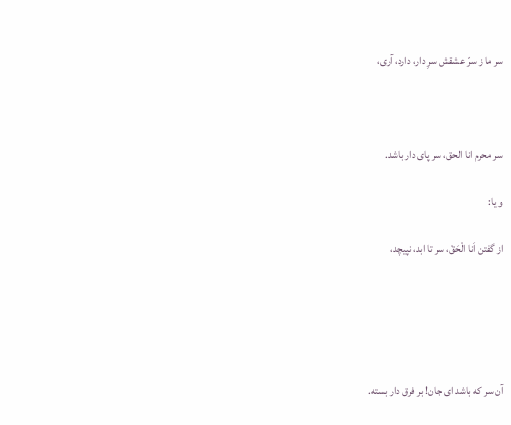سر ما ز سرّ عشقش سرِ دار، دارد، آری،



سر محرم انا الحق، سر پای دار باشد.

و یا:

از گفتن اَنا الْحَقْ، سر تا ابد، نپیچد،





آن سر که باشد ای جان! بر فرق دار بسته.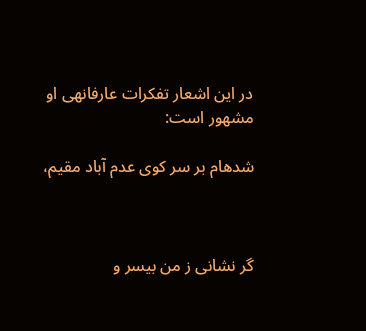در این اشعار تفکرات عارفانهی او مشهور است:

شدهام بر سر کوی عدم آباد مقیم،



گر نشانی ز من بیسر و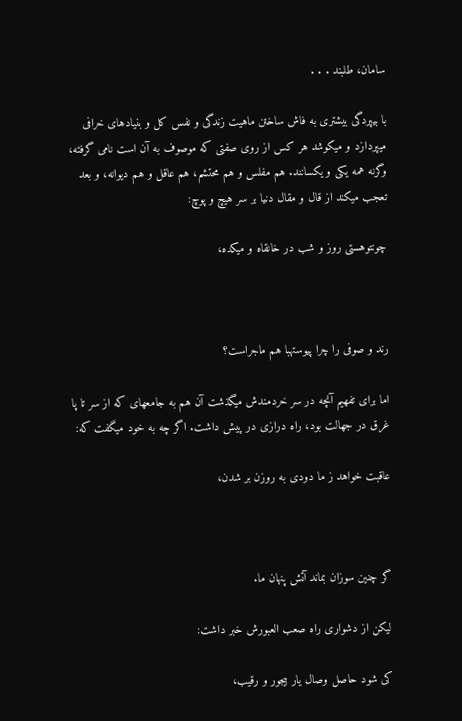سامان، طلبند . . .

با بیپردگی بیشتری به فاش ساختن ماهیت زندگی و نفس کل و بنیادهای خرافی میپردازد و میکوشد هر کس از روی صفتی که موصوف به آن است نامی گرفته، وگرنه همه یکی و یکسانند. هم مفلس و هم محتشم، هم عاقل و هم دیوانه، و بعد تعجب میکند از قال و مقال دنیا بر سر هیچ و پوچ:

چونتوهستی روز و شب در خانقاه و میکده،



رند و صوفی را چرا پیوستهبا هم ماجراست؟

اما برای تفهیم آنچه در سر خردمندش میگذشت آن هم به جامعهای که از سر تا پا غرق در جهالت بود، راه درازی در پیش داشت. اگر چه به خود میگفت که:

عاقبت خواهد ز ما دودی به روزن بر شدن،



گر چنین سوزان بماند آتش پنهان ما.

لیکن از دشواری راه صعب العبورش خبر داشت:

کی شود حاصل وصال یار بیجور و رقیب،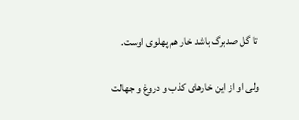تا گل صدبرگ باشد خار هم پهلوی اوست.

ولی او از این خارهای کذب و دروغ و جهالت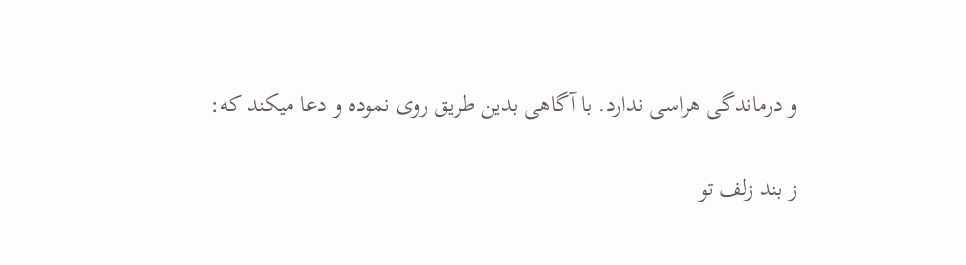و درماندگی هراسی ندارد. با آگاهی بدین طریق روی نموده و دعا میکند که:

ز بند زلف تو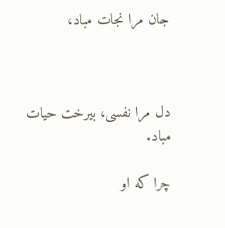جان مرا نجات مباد،



دل مرا نفسی، بیرخت حیات مباد.

چرا که او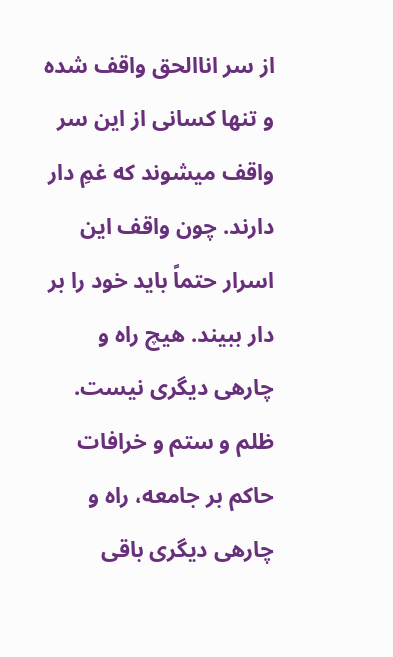از سر اناالحق واقف شده و تنها کسانی از این سر واقف میشوند که غمِ دار دارند. چون واقف این اسرار حتماً باید خود را بر دار ببیند. هیچ راه و چارهی دیگری نیست. ظلم و ستم و خرافات حاکم بر جامعه، راه و چارهی دیگری باقی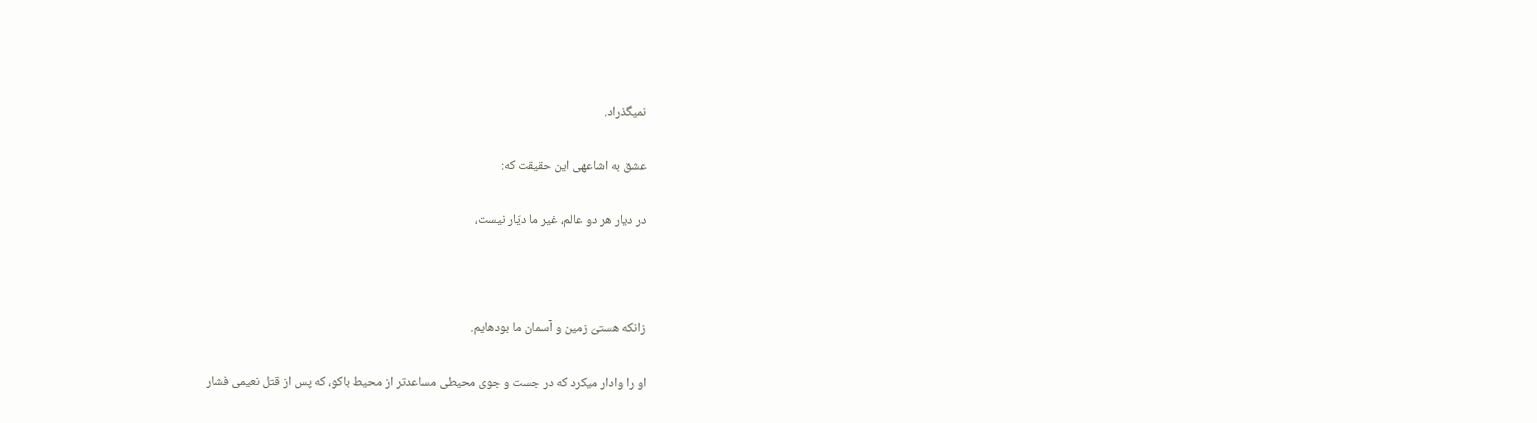نمیگذراد.

عشق به اشاعهی این حقیقت که:

در دیار هر دو عالم، غیر ما دیّار نیست،



زانکه هستیّ زمین و آسمان ما بودهایم.

او را وادار میکرد که در جست و جوی محیطی مساعدتر از محیط باکو، که پس از قتل نعیمی فشار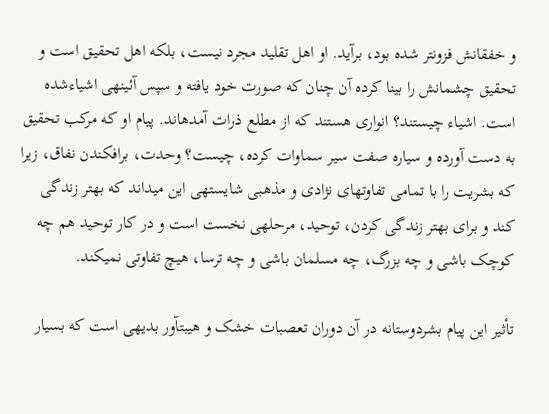و خفقانش فزونتر شده بود، برآید. او اهل تقلید مجرد نیست، بلکه اهل تحقیق است و تحقیق چشمانش را بینا کرده آن چنان که صورت خود یافته و سپس آئینهی اشیاءشده است. اشیاء چیستند؟ انواری هستند که از مطلع ذرات آمدهاند. پیام او که مرکب تحقیق به دست آورده و سیاره صفت سیر سماوات کرده، چیست؟ وحدت، برافکندن نفاق، زیرا که بشریت را با تمامی تفاوتهای نژادی و مذهبی شایستهی این میداند که بهتر زندگی کند و برای بهتر زندگی کردن، توحید، مرحلهی نخست است و در کار توحید هم چه کوچک باشی و چه بزرگ، چه مسلمان باشی و چه ترسا، هیچ تفاوتی نمیکند.

تأثیر این پیام بشردوستانه در آن دوران تعصبات خشک و هیبتآور بدیهی است که بسیار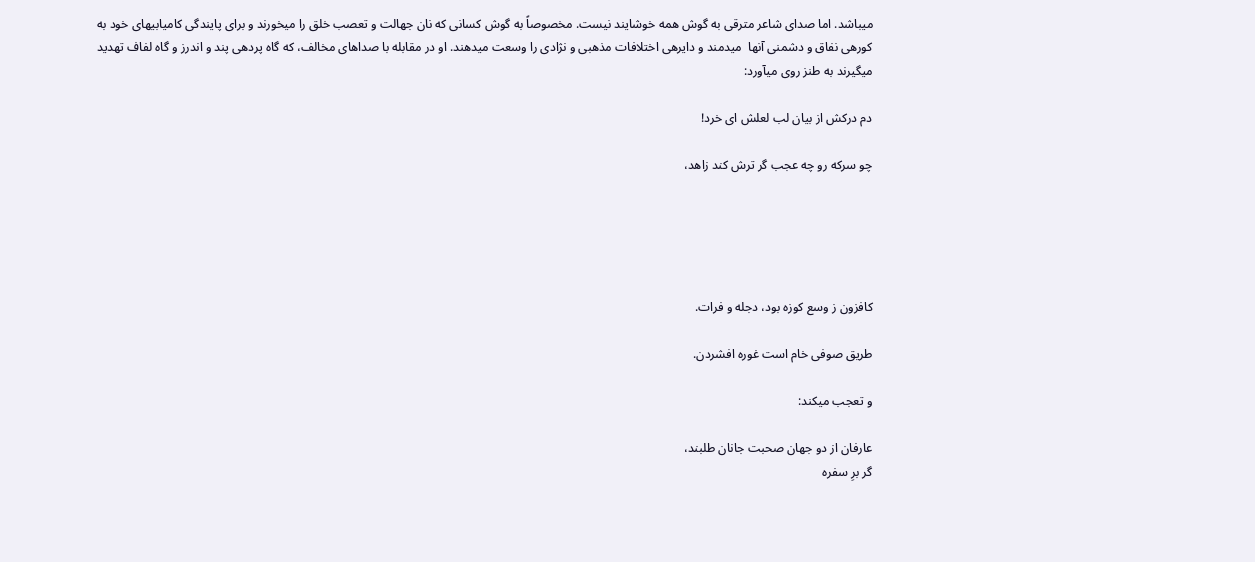میباشد. اما صدای شاعر مترقی به گوش همه خوشایند نیست. مخصوصاً به گوش کسانی که نان جهالت و تعصب خلق را میخورند و برای پایندگی کامیابیهای خود به کورهی نفاق و دشمنی آنها  میدمند و دایرهی اختلافات مذهبی و نژادی را وسعت میدهند. او در مقابله با صداهای مخالف، که گاه پردهی پند و اندرز و گاه لفاف تهدید میگیرند به طنز روی میآورد:

دم درکش از بیان لب لعلش ای خرد!

چو سرکه رو چه عجب گر ترش کند زاهد،





کافزون ز وسع کوزه بود، دجله و فرات.

طریق صوفی خام است غوره افشردن.

و تعجب میکند:

عارفان از دو جهان صحبت جانان طلبند،
گر برِ سفره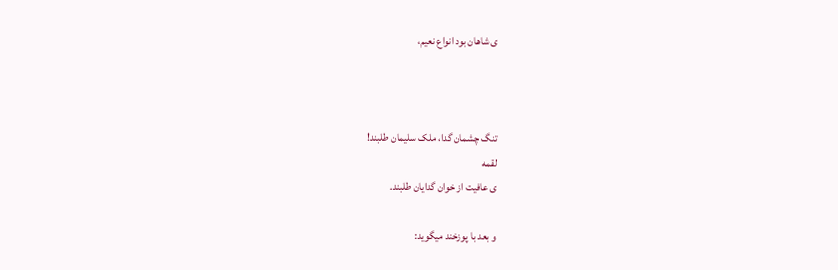ی شاهان بود انواع نعیم،



تنگ چشمان گدا، ملک سلیمان طلبند!
لقمه
ی عافیت از خوان گدایان طلبند.

و بعد با پوزخند میگوید: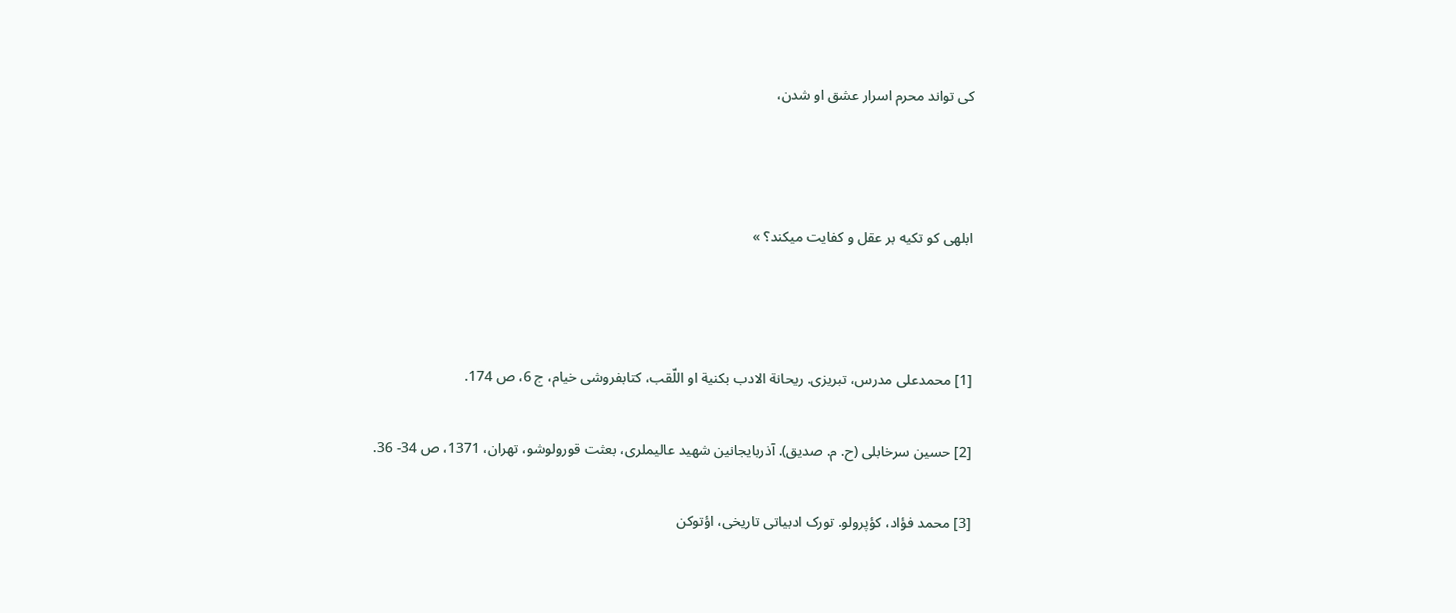کی تواند محرم اسرار عشق او شدن،



ابلهی کو تکیه بر عقل و کفایت میکند؟ »



[1] محمدعلی مدرس، تبریزی. ریحانة الادب بکنیة او اللّقب، کتابفروشی خیام، ج 6، ص 174.

[2] حسین سرخابلی (ح. م. صدیق). آذربایجانین شهید عالیملری، بعثت قورولوشو، تهران، 1371، ص 34- 36.

[3] محمد فؤاد، کؤپرولو. تورک ادبیاتی تاریخی، اؤتوکن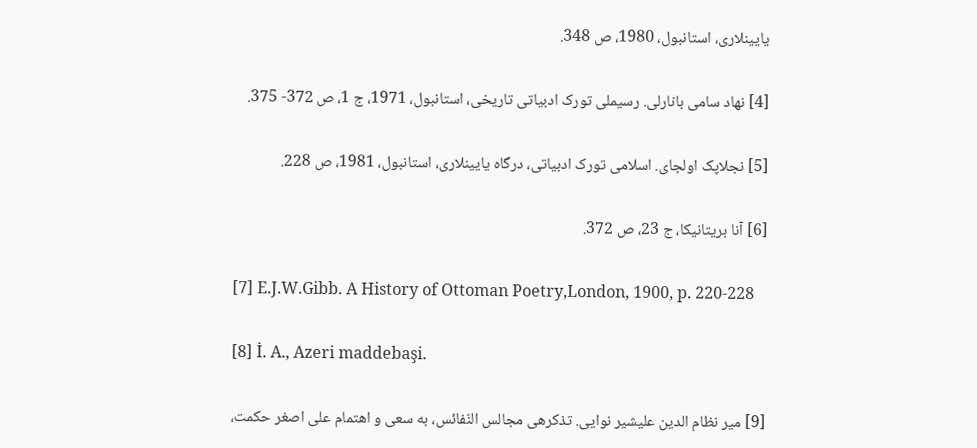یایینلاری، استانبول، 1980، ص 348.

[4] نهاد سامی بانارلی. رسیملی تورک ادبیاتی تاریخی، استانبول، 1971، ج 1، ص 372- 375.

[5] نجلاپک اولجای. اسلامی تورک ادبیاتی، درگاه یایینلاری، استانبول، 1981، ص 228.

[6] آنا بریتانیکا، ج 23، ص 372.

[7] E.J.W.Gibb. A History of Ottoman Poetry,London, 1900, p. 220-228

[8] İ. A., Azeri maddebaşi.

[9] میر نظام الدین علیشیر نوایی. تذکرهی مجالس النّفائس، به سعی و اهتمام علی اصغر حکمت،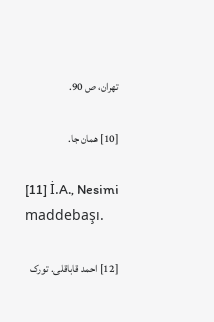تهران، ص 90.

[10] همان جا.

[11] İ.A., Nesimi maddebaşı.

[12] احمد قاباقلی. تورک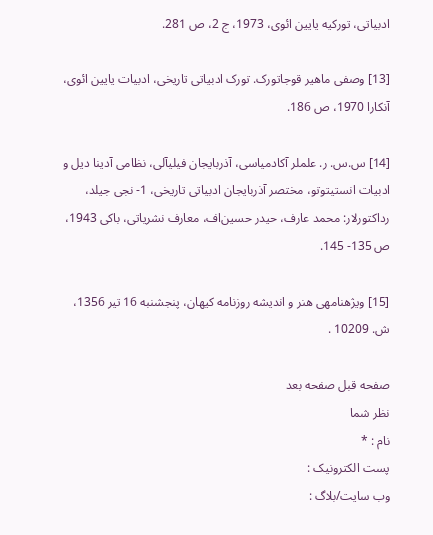ادبیاتی، تورکیه یایین ائوی، 1973، ج 2، ص 281.

[13] وصفی ماهیر قوجاتورک. تورک ادبیاتی تاریخی، ادبیات یایین ائوی، آنکارا 1970، ص 186.

[14] س.س. ر. علملر آکادمیاسی، آذربایجان فیلیآلی، نظامی آدینا دیل و ادبیات انستیتوتو، مختصر آذربایجان ادبیاتی تاریخی، 1- نجی جیلد، رداکتورلار: محمد عارف، حیدر حسین‌اف، معارف نشریاتی، باکی 1943، ص 135- 145.

[15] ویژهنامهی هنر و اندیشه روزنامه کیهان، پنجشنبه 16 تیر 1356، ش. 10209 .

صفحه قبل صفحه بعد
نظر شما
نام : *
پست الکترونیک :
وب سایت/بلاگ :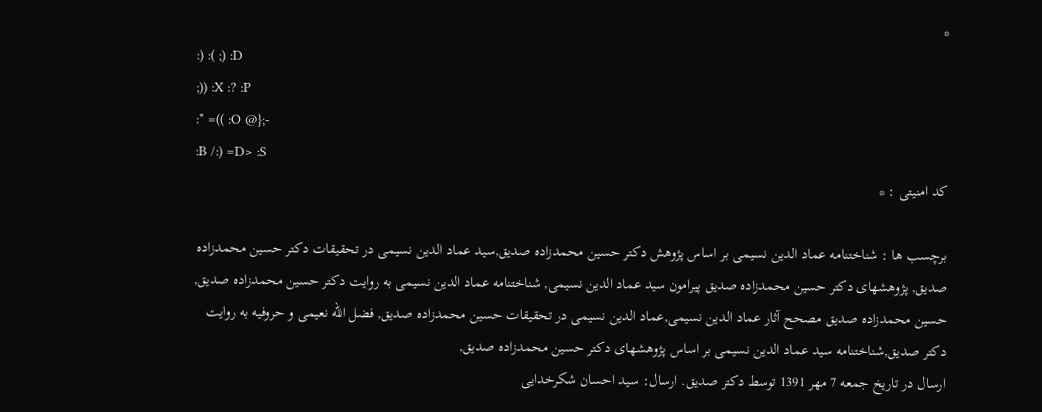*
:) :( ;) :D
;)) :X :? :P
:* =(( :O @};-
:B /:) =D> :S
کد امنیتی : *

برچسب ها : شناختنامه عماد الدین نسیمی بر اساس پژوهش دکتر حسین محمدزاده صدیق,سید عماد الدین نسیمی در تحقیقات دکتر حسین محمدزاده صدیق, پژوهشهای دکتر حسین محمدزاده صدیق پیرامون سید عماد الدین نسیمی, شناختنامه عماد الدین نسیمی به روایت دکتر حسین محمدزاده صدیق, حسین محمدزاده صدیق مصحح آثار عماد الدین نسیمی,عماد الدین نسیمی در تحقیقات حسین محمدزاده صدیق, فضل الله نعیمی و حروفیه به روایت دکتر صدیق,شناختنامه سید عماد الدین نسیمی بر اساس پژوهشهای دکتر حسین محمدزاده صدیق,
ارسال در تاريخ جمعه 7 مهر 1391 توسط دکتر صدیق. ارسال: سید احسان شکرخدایی